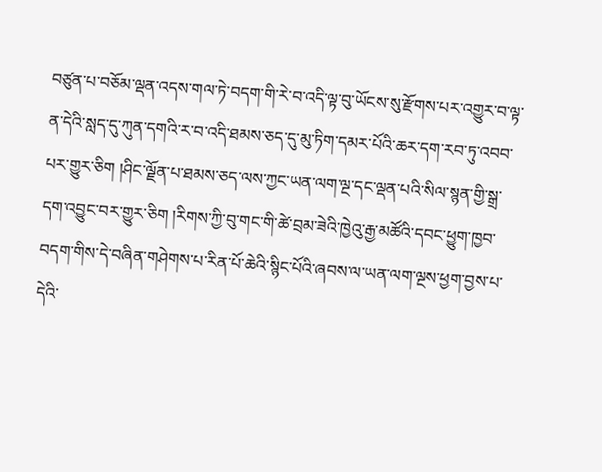བཙུན་པ་བཅོམ་ལྡན་འདས་གལ་ཏེ་བདག་གི་རེ་བ་འདི་ལྟ་བུ་ཡོངས་སུ་རྫོགས་པར་འགྱུར་བ་ལྟ་ན་དེའི་སླད་དུ་ཀུན་དགའི་ར་བ་འདི་ཐམས་ཅད་དུ་མུ་ཏིག་དམར་པོའི་ཆར་དག་རབ་ཏུ་འབབ་པར་གྱུར་ཅིག །ཤིང་ལྗོན་པ་ཐམས་ཅད་ལས་ཀྱང་ཡན་ལག་ལྔ་དང་ལྡན་པའི་སིལ་སྙན་གྱི་སྒྲ་དག་འབྱུང་བར་གྱུར་ཅིག །རིགས་ཀྱི་བུ་གང་གི་ཚེ་བྲམ་ཟེའི་ཁྱེའུ་རྒྱ་མཚོའི་དབང་ཕྱུག་ཁྱབ་བདག་གིས་དེ་བཞིན་གཤེགས་པ་རིན་པོ་ཆེའི་སྙིང་པོའི་ཞབས་ལ་ཡན་ལག་ལྔས་ཕྱག་བྱས་པ་དེའི་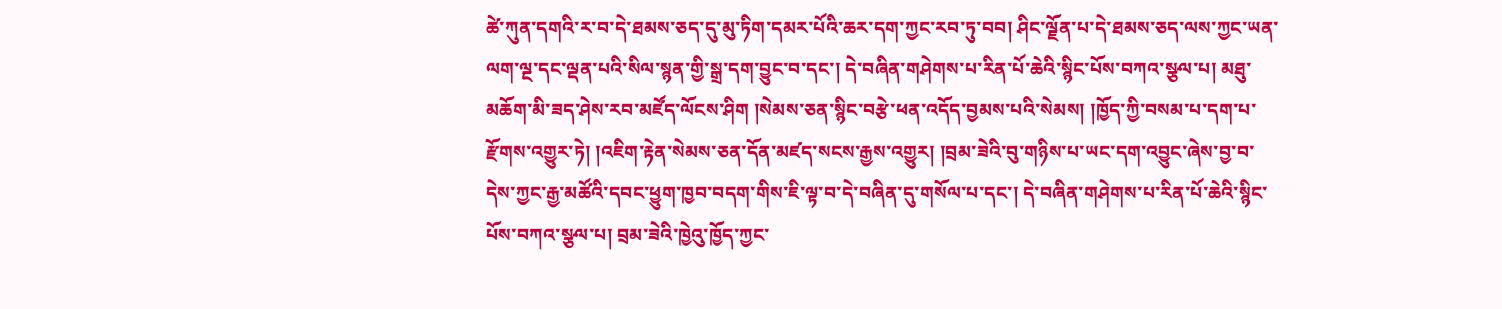ཚེ་ཀུན་དགའི་ར་བ་དེ་ཐམས་ཅད་དུ་མུ་ཏིག་དམར་པོའི་ཆར་དག་ཀྱང་རབ་ཏུ་བབ། ཤིང་ལྗོན་པ་དེ་ཐམས་ཅད་ལས་ཀྱང་ཡན་ལག་ལྔ་དང་ལྡན་པའི་སིལ་སྙན་གྱི་སྒྲ་དག་བྱུང་བ་དང་། དེ་བཞིན་གཤེགས་པ་རིན་པོ་ཆེའི་སྙིང་པོས་བཀའ་སྩལ་པ། མཐུ་མཆོག་མི་ཟད་ཤེས་རབ་མཛོད་ལོངས་ཤིག །སེམས་ཅན་སྙིང་བརྩེ་ཕན་འདོད་བྱམས་པའི་སེམས། །ཁྱོད་ཀྱི་བསམ་པ་དག་པ་རྫོགས་འགྱུར་ཏེ། །འཇིག་རྟེན་སེམས་ཅན་དོན་མཛད་སངས་རྒྱས་འགྱུར། །བྲམ་ཟེའི་བུ་གཉིས་པ་ཡང་དག་འབྱུང་ཞེས་བྱ་བ་དེས་ཀྱང་རྒྱ་མཚོའི་དབང་ཕྱུག་ཁྱབ་བདག་གིས་ཇི་ལྟ་བ་དེ་བཞིན་དུ་གསོལ་པ་དང་། དེ་བཞིན་གཤེགས་པ་རིན་པོ་ཆེའི་སྙིང་པོས་བཀའ་སྩལ་པ། བྲམ་ཟེའི་ཁྱེའུ་ཁྱོད་ཀྱང་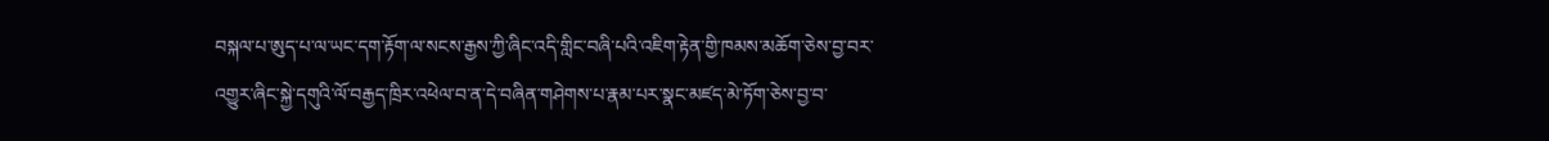བསྐལ་པ་ཨུད་པ་ལ་ཡང་དག་རྟོག་ལ་སངས་རྒྱས་ཀྱི་ཞིང་འདི་གླིང་བཞི་པའི་འཇིག་རྟེན་གྱི་ཁམས་མཆོག་ཅེས་བྱ་བར་འགྱུར་ཞིང་སྐྱེ་དགུའི་ལོ་བརྒྱད་ཁྲིར་འཕེལ་བ་ན་དེ་བཞིན་གཤེགས་པ་རྣམ་པར་སྣང་མཛད་མེ་ཏོག་ཅེས་བྱ་བ་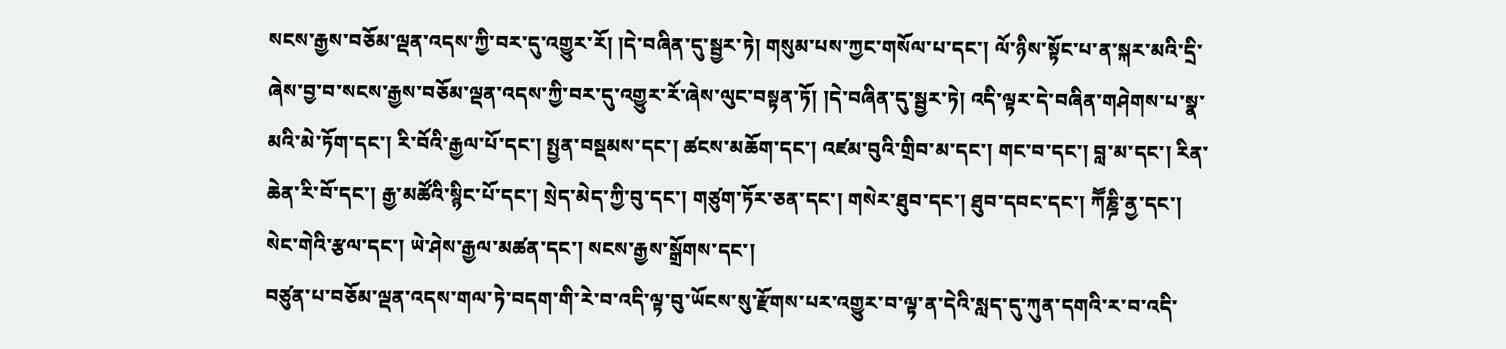སངས་རྒྱས་བཅོམ་ལྡན་འདས་ཀྱི་བར་དུ་འགྱུར་རོ། །དེ་བཞིན་དུ་སྦྱར་ཏེ། གསུམ་པས་ཀྱང་གསོལ་པ་དང་། ལོ་ཉིས་སྟོང་པ་ན་སྐར་མའི་དྲི་ཞེས་བྱ་བ་སངས་རྒྱས་བཅོམ་ལྡན་འདས་ཀྱི་བར་དུ་འགྱུར་རོ་ཞེས་ལུང་བསྟན་ཏོ། །དེ་བཞིན་དུ་སྦྱར་ཏེ། འདི་ལྟར་དེ་བཞིན་གཤེགས་པ་སྣ་མའི་མེ་ཏོག་དང་། རི་བོའི་རྒྱལ་པོ་དང་། སྤྱན་བསྡམས་དང་། ཚངས་མཆོག་དང་། འཛམ་བུའི་གྲིབ་མ་དང་། གང་བ་དང་། བླ་མ་དང་། རིན་ཆེན་རི་བོ་དང་། རྒྱ་མཚོའི་སྙིང་པོ་དང་། སྲེད་མེད་ཀྱི་བུ་དང་། གཙུག་ཏོར་ཅན་དང་། གསེར་ཐུབ་དང་། ཐུབ་དབང་དང་། ཀཽཎྜི་ནྱ་དང་། སེང་གེའི་རྩལ་དང་། ཡེ་ཤེས་རྒྱལ་མཚན་དང་། སངས་རྒྱས་སྒྲོགས་དང་།
བཙུན་པ་བཅོམ་ལྡན་འདས་གལ་ཏེ་བདག་གི་རེ་བ་འདི་ལྟ་བུ་ཡོངས་སུ་རྫོགས་པར་འགྱུར་བ་ལྟ་ན་དེའི་སླད་དུ་ཀུན་དགའི་ར་བ་འདི་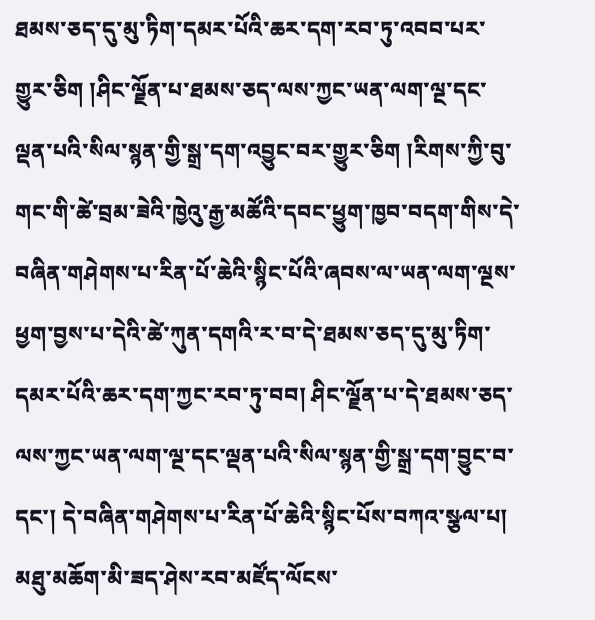ཐམས་ཅད་དུ་མུ་ཏིག་དམར་པོའི་ཆར་དག་རབ་ཏུ་འབབ་པར་གྱུར་ཅིག །ཤིང་ལྗོན་པ་ཐམས་ཅད་ལས་ཀྱང་ཡན་ལག་ལྔ་དང་ལྡན་པའི་སིལ་སྙན་གྱི་སྒྲ་དག་འབྱུང་བར་གྱུར་ཅིག །རིགས་ཀྱི་བུ་གང་གི་ཚེ་བྲམ་ཟེའི་ཁྱེའུ་རྒྱ་མཚོའི་དབང་ཕྱུག་ཁྱབ་བདག་གིས་དེ་བཞིན་གཤེགས་པ་རིན་པོ་ཆེའི་སྙིང་པོའི་ཞབས་ལ་ཡན་ལག་ལྔས་ཕྱག་བྱས་པ་དེའི་ཚེ་ཀུན་དགའི་ར་བ་དེ་ཐམས་ཅད་དུ་མུ་ཏིག་དམར་པོའི་ཆར་དག་ཀྱང་རབ་ཏུ་བབ། ཤིང་ལྗོན་པ་དེ་ཐམས་ཅད་ལས་ཀྱང་ཡན་ལག་ལྔ་དང་ལྡན་པའི་སིལ་སྙན་གྱི་སྒྲ་དག་བྱུང་བ་དང་། དེ་བཞིན་གཤེགས་པ་རིན་པོ་ཆེའི་སྙིང་པོས་བཀའ་སྩལ་པ། མཐུ་མཆོག་མི་ཟད་ཤེས་རབ་མཛོད་ལོངས་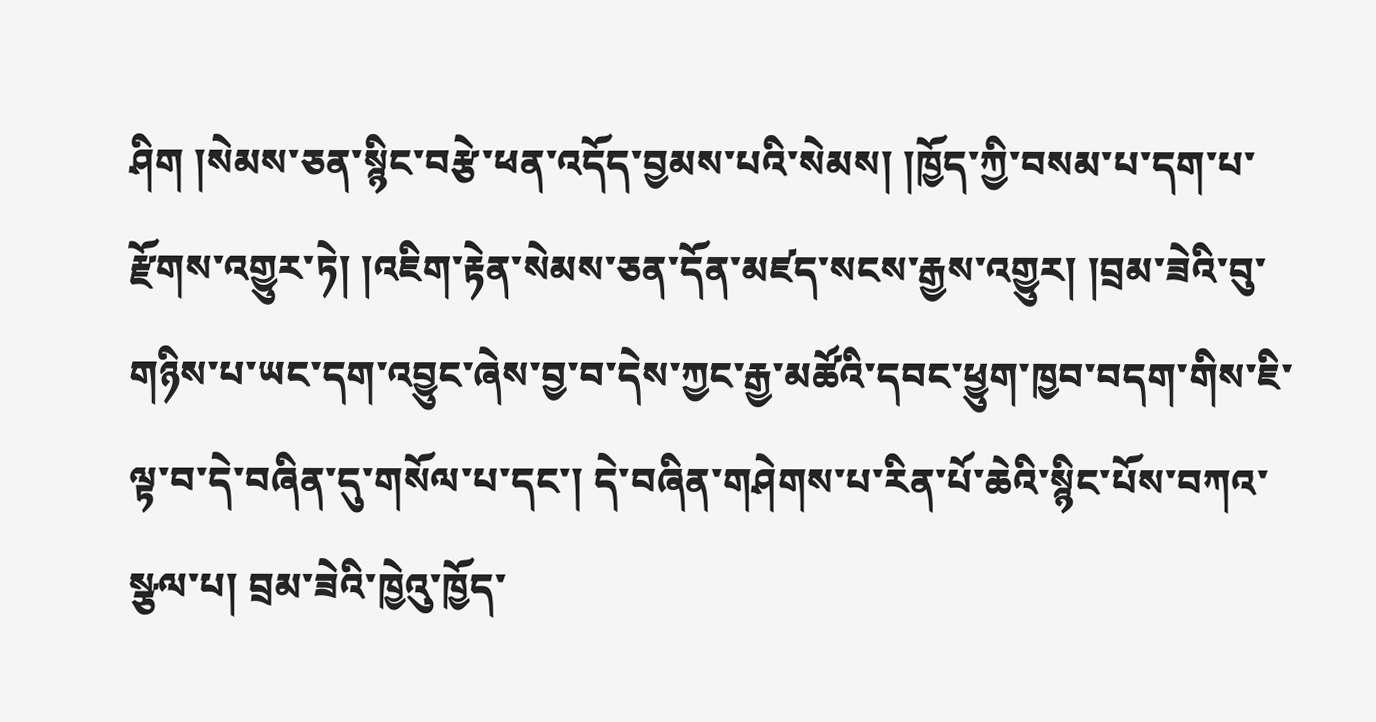ཤིག །སེམས་ཅན་སྙིང་བརྩེ་ཕན་འདོད་བྱམས་པའི་སེམས། །ཁྱོད་ཀྱི་བསམ་པ་དག་པ་རྫོགས་འགྱུར་ཏེ། །འཇིག་རྟེན་སེམས་ཅན་དོན་མཛད་སངས་རྒྱས་འགྱུར། །བྲམ་ཟེའི་བུ་གཉིས་པ་ཡང་དག་འབྱུང་ཞེས་བྱ་བ་དེས་ཀྱང་རྒྱ་མཚོའི་དབང་ཕྱུག་ཁྱབ་བདག་གིས་ཇི་ལྟ་བ་དེ་བཞིན་དུ་གསོལ་པ་དང་། དེ་བཞིན་གཤེགས་པ་རིན་པོ་ཆེའི་སྙིང་པོས་བཀའ་སྩལ་པ། བྲམ་ཟེའི་ཁྱེའུ་ཁྱོད་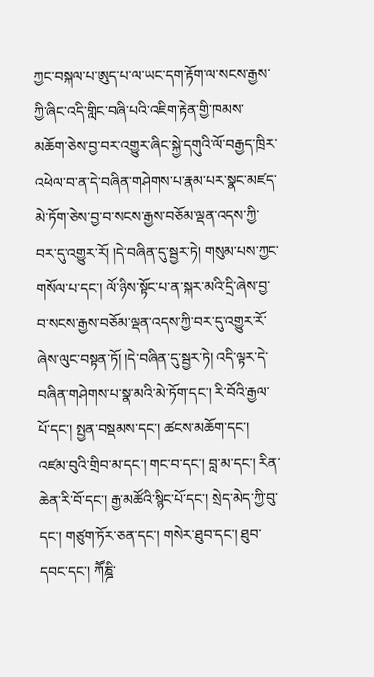ཀྱང་བསྐལ་པ་ཨུད་པ་ལ་ཡང་དག་རྟོག་ལ་སངས་རྒྱས་ཀྱི་ཞིང་འདི་གླིང་བཞི་པའི་འཇིག་རྟེན་གྱི་ཁམས་མཆོག་ཅེས་བྱ་བར་འགྱུར་ཞིང་སྐྱེ་དགུའི་ལོ་བརྒྱད་ཁྲིར་འཕེལ་བ་ན་དེ་བཞིན་གཤེགས་པ་རྣམ་པར་སྣང་མཛད་མེ་ཏོག་ཅེས་བྱ་བ་སངས་རྒྱས་བཅོམ་ལྡན་འདས་ཀྱི་བར་དུ་འགྱུར་རོ། །དེ་བཞིན་དུ་སྦྱར་ཏེ། གསུམ་པས་ཀྱང་གསོལ་པ་དང་། ལོ་ཉིས་སྟོང་པ་ན་སྐར་མའི་དྲི་ཞེས་བྱ་བ་སངས་རྒྱས་བཅོམ་ལྡན་འདས་ཀྱི་བར་དུ་འགྱུར་རོ་ཞེས་ལུང་བསྟན་ཏོ། །དེ་བཞིན་དུ་སྦྱར་ཏེ། འདི་ལྟར་དེ་བཞིན་གཤེགས་པ་སྣ་མའི་མེ་ཏོག་དང་། རི་བོའི་རྒྱལ་པོ་དང་། སྤྱན་བསྡམས་དང་། ཚངས་མཆོག་དང་། འཛམ་བུའི་གྲིབ་མ་དང་། གང་བ་དང་། བླ་མ་དང་། རིན་ཆེན་རི་བོ་དང་། རྒྱ་མཚོའི་སྙིང་པོ་དང་། སྲེད་མེད་ཀྱི་བུ་དང་། གཙུག་ཏོར་ཅན་དང་། གསེར་ཐུབ་དང་། ཐུབ་དབང་དང་། ཀཽཎྜི་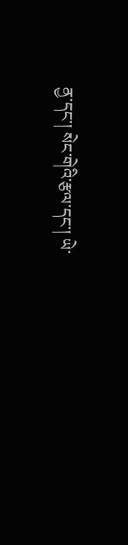ནྱ་དང་། སེང་གེའི་རྩལ་དང་། ཡེ་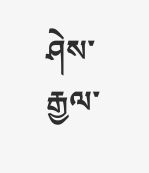ཤེས་རྒྱལ་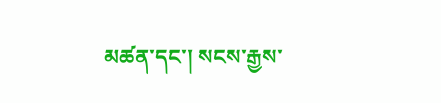མཚན་དང་། སངས་རྒྱས་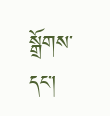སྒྲོགས་དང་།